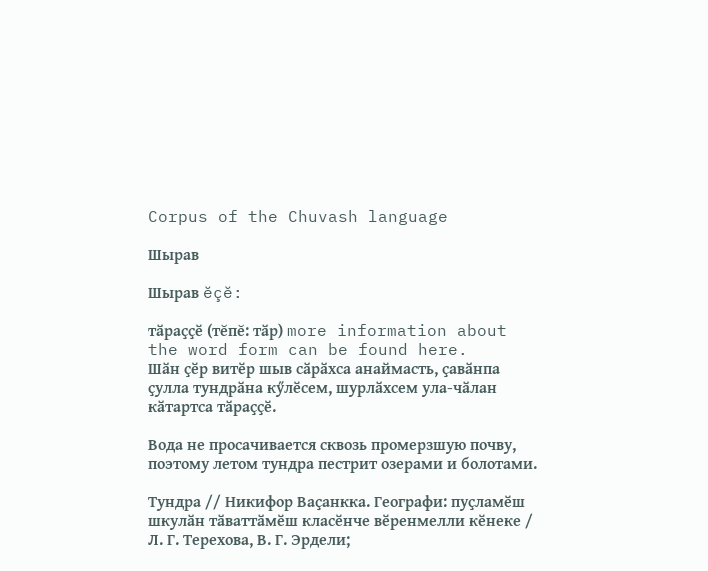Corpus of the Chuvash language

Шырав

Шырав ĕçĕ:

тӑраҫҫӗ (тĕпĕ: тӑр) more information about the word form can be found here.
Шӑн ҫӗр витӗр шыв сӑрӑхса анаймасть, ҫавӑнпа ҫулла тундрӑна кӳлӗсем, шурлӑхсем ула-чӑлан кӑтартса тӑраҫҫӗ.

Вода не просачивается сквозь промерзшую почву, поэтому летом тундра пестрит озерами и болотами.

Тундра // Никифор Ваҫанкка. Географи: пуҫламӗш шкулӑн тӑваттӑмӗш класӗнче вӗренмелли кӗнеке / Л. Г. Терехова, В. Г. Эрдели;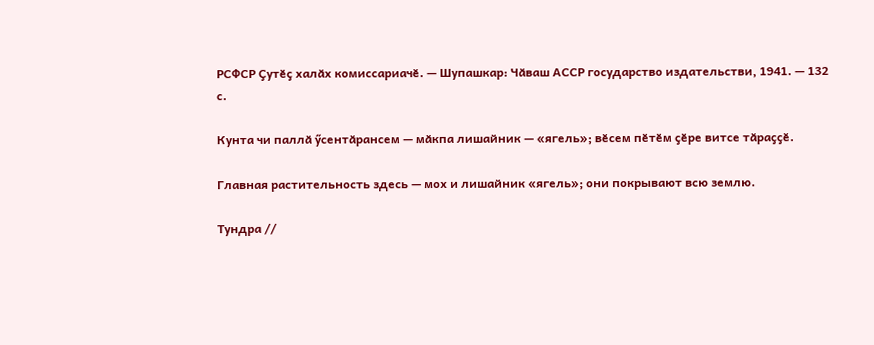РСФСР Ҫутӗҫ халӑх комиссариачӗ. — Шупашкар: Чӑваш АССР государство издательстви, 1941. — 132 с.

Кунта чи паллӑ ӳсентӑрансем — мӑкпа лишайник — «ягель»; вӗсем пӗтӗм ҫӗре витсе тӑраҫҫӗ.

Главная растительность здесь — мох и лишайник «ягель»; они покрывают всю землю.

Тундра //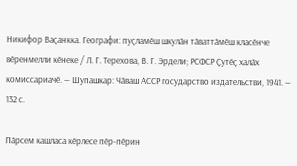Никифор Ваҫанкка. Географи: пуҫламӗш шкулӑн тӑваттӑмӗш класӗнче вӗренмелли кӗнеке / Л. Г. Терехова, В. Г. Эрдели; РСФСР Ҫутӗҫ халӑх комиссариачӗ. — Шупашкар: Чӑваш АССР государство издательстви, 1941. — 132 с.

Пӑрсем кашласа кӗрлесе пӗр-пӗрин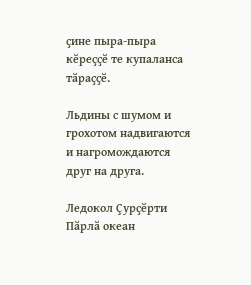ҫине пыра-пыра кӗреҫҫӗ те купаланса тӑраҫҫӗ.

Льдины с шумом и грохотом надвигаются и нагромождаются друг на друга.

Ледокол Ҫурҫӗрти Пӑрлӑ океан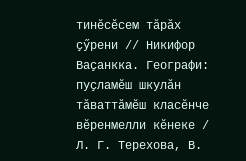тинӗсӗсем тӑрӑх ҫӳрени // Никифор Ваҫанкка. Географи: пуҫламӗш шкулӑн тӑваттӑмӗш класӗнче вӗренмелли кӗнеке / Л. Г. Терехова, В.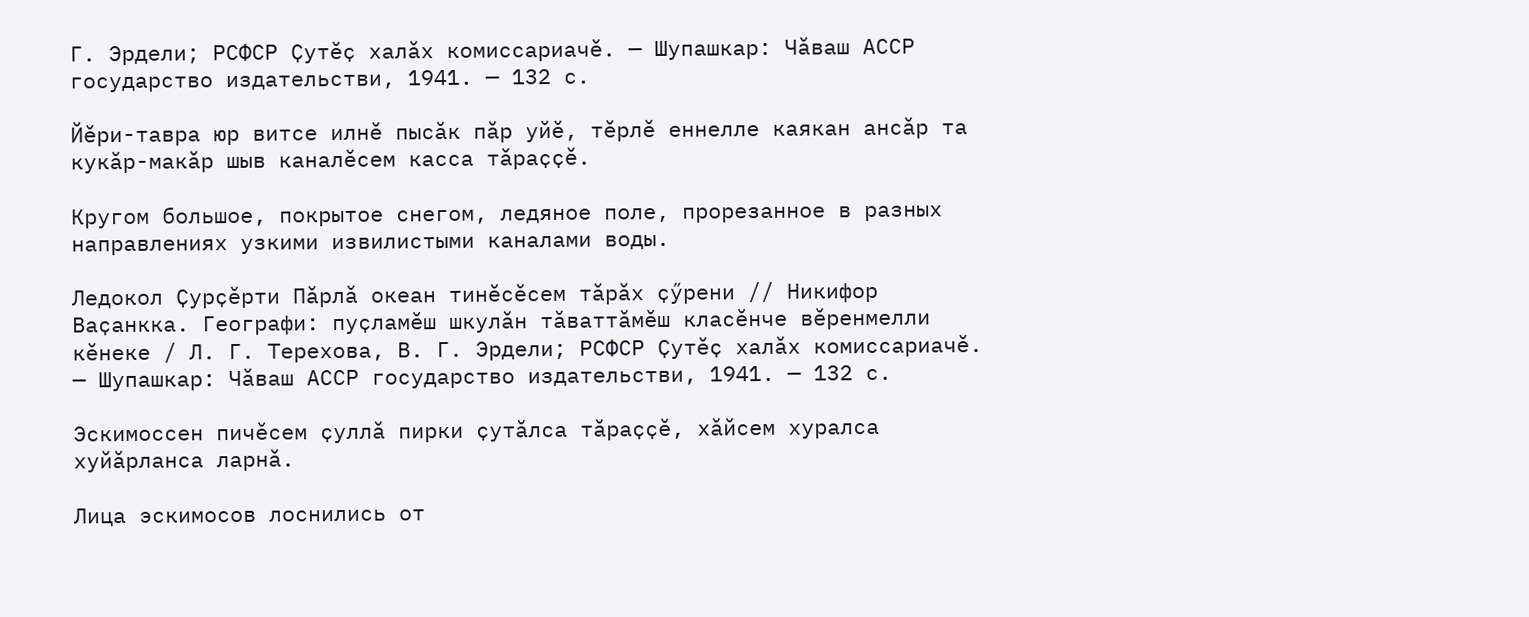Г. Эрдели; РСФСР Ҫутӗҫ халӑх комиссариачӗ. — Шупашкар: Чӑваш АССР государство издательстви, 1941. — 132 с.

Йӗри-тавра юр витсе илнӗ пысӑк пӑр уйӗ, тӗрлӗ еннелле каякан ансӑр та кукӑр-макӑр шыв каналӗсем касса тӑраҫҫӗ.

Кругом большое, покрытое снегом, ледяное поле, прорезанное в разных направлениях узкими извилистыми каналами воды.

Ледокол Ҫурҫӗрти Пӑрлӑ океан тинӗсӗсем тӑрӑх ҫӳрени // Никифор Ваҫанкка. Географи: пуҫламӗш шкулӑн тӑваттӑмӗш класӗнче вӗренмелли кӗнеке / Л. Г. Терехова, В. Г. Эрдели; РСФСР Ҫутӗҫ халӑх комиссариачӗ. — Шупашкар: Чӑваш АССР государство издательстви, 1941. — 132 с.

Эскимоссен пичӗсем ҫуллӑ пирки ҫутӑлса тӑраҫҫӗ, хӑйсем хуралса хуйӑрланса ларнӑ.

Лица эскимосов лоснились от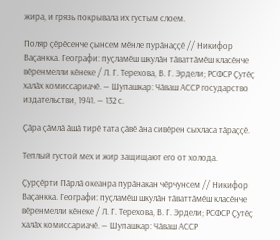жира, и грязь покрывала их густым слоем.

Поляр ҫӗрӗсенче ҫынсем мӗнле пурӑнаҫҫӗ // Никифор Ваҫанкка. Географи: пуҫламӗш шкулӑн тӑваттӑмӗш класӗнче вӗренмелли кӗнеке / Л. Г. Терехова, В. Г. Эрдели; РСФСР Ҫутӗҫ халӑх комиссариачӗ. — Шупашкар: Чӑваш АССР государство издательстви, 1941. — 132 с.

Ҫӑра ҫӑмлӑ ӑшӑ тирӗ тата ҫӑвӗ ӑна сивӗрен сыхласа тӑраҫҫӗ.

Теплый густой мех и жир защищают его от холода.

Ҫурҫӗрти Пӑрлӑ океанра пурӑнакан чӗрчунсем // Никифор Ваҫанкка. Географи: пуҫламӗш шкулӑн тӑваттӑмӗш класӗнче вӗренмелли кӗнеке / Л. Г. Терехова, В. Г. Эрдели; РСФСР Ҫутӗҫ халӑх комиссариачӗ. — Шупашкар: Чӑваш АССР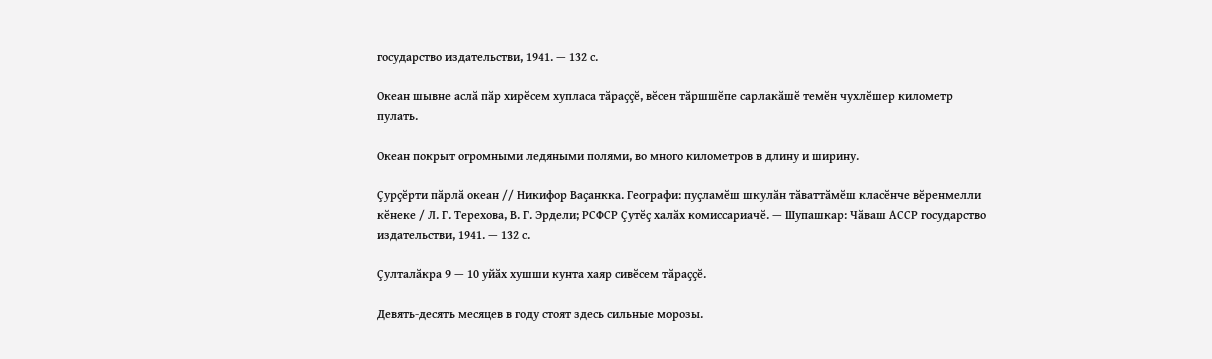государство издательстви, 1941. — 132 с.

Океан шывне аслӑ пӑр хирӗсем хупласа тӑраҫҫӗ, вӗсен тӑршшӗпе сарлакӑшӗ темӗн чухлӗшер километр пулать.

Океан покрыт огромными ледяными полями, во много километров в длину и ширину.

Ҫурҫӗрти пӑрлӑ океан // Никифор Ваҫанкка. Географи: пуҫламӗш шкулӑн тӑваттӑмӗш класӗнче вӗренмелли кӗнеке / Л. Г. Терехова, В. Г. Эрдели; РСФСР Ҫутӗҫ халӑх комиссариачӗ. — Шупашкар: Чӑваш АССР государство издательстви, 1941. — 132 с.

Ҫулталӑкра 9 — 10 уйӑх хушши кунта хаяр сивӗсем тӑраҫҫӗ.

Девять-десять месяцев в году стоят здесь сильные морозы.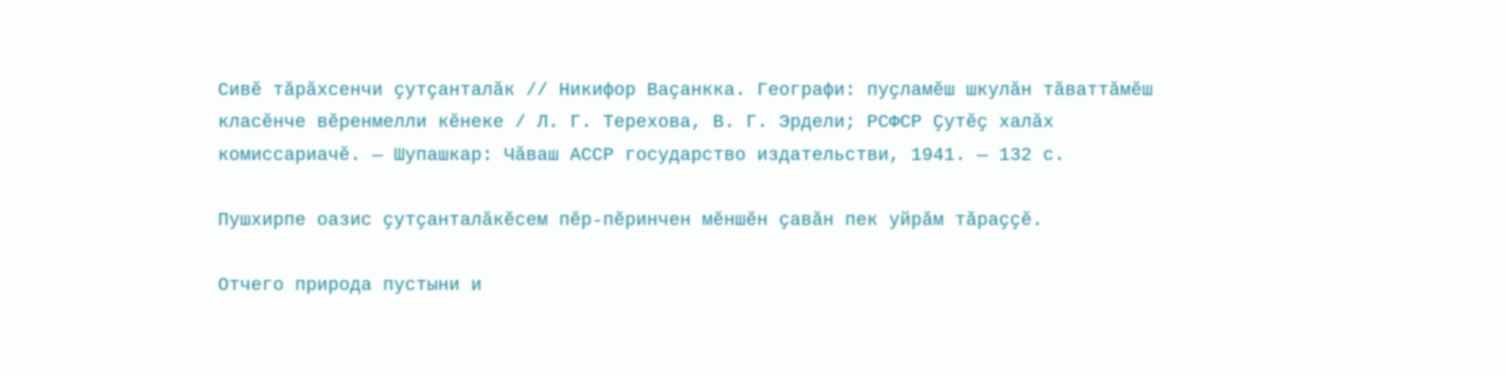Сивӗ тӑрӑхсенчи ҫутҫанталӑк // Никифор Ваҫанкка. Географи: пуҫламӗш шкулӑн тӑваттӑмӗш класӗнче вӗренмелли кӗнеке / Л. Г. Терехова, В. Г. Эрдели; РСФСР Ҫутӗҫ халӑх комиссариачӗ. — Шупашкар: Чӑваш АССР государство издательстви, 1941. — 132 с.

Пушхирпе оазис ҫутҫанталӑкӗсем пӗр-пӗринчен мӗншӗн ҫавӑн пек уйрӑм тӑраҫҫӗ.

Отчего природа пустыни и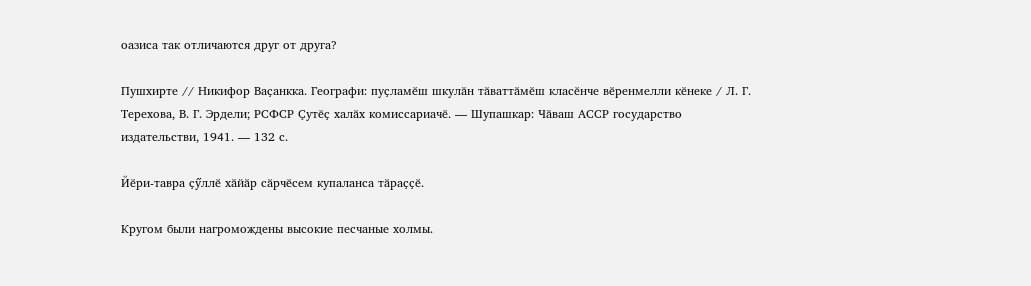оазиса так отличаются друг от друга?

Пушхирте // Никифор Ваҫанкка. Географи: пуҫламӗш шкулӑн тӑваттӑмӗш класӗнче вӗренмелли кӗнеке / Л. Г. Терехова, В. Г. Эрдели; РСФСР Ҫутӗҫ халӑх комиссариачӗ. — Шупашкар: Чӑваш АССР государство издательстви, 1941. — 132 с.

Йӗри-тавра ҫӳллӗ хӑйӑр сӑрчӗсем купаланса тӑраҫҫӗ.

Кругом были нагромождены высокие песчаные холмы.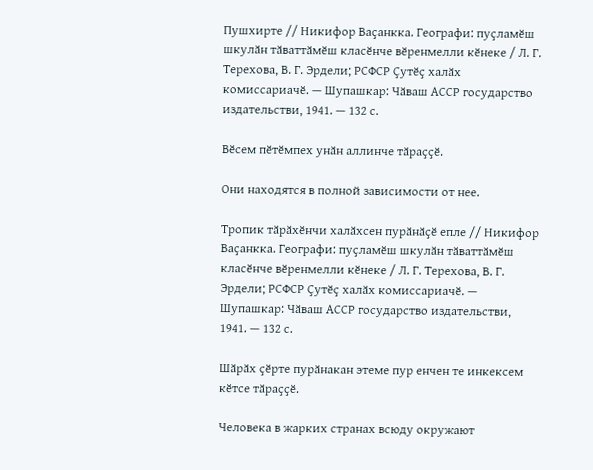Пушхирте // Никифор Ваҫанкка. Географи: пуҫламӗш шкулӑн тӑваттӑмӗш класӗнче вӗренмелли кӗнеке / Л. Г. Терехова, В. Г. Эрдели; РСФСР Ҫутӗҫ халӑх комиссариачӗ. — Шупашкар: Чӑваш АССР государство издательстви, 1941. — 132 с.

Вӗсем пӗтӗмпех унӑн аллинче тӑраҫҫӗ.

Они находятся в полной зависимости от нее.

Тропик тӑрӑхӗнчи халӑхсен пурӑнӑҫӗ епле // Никифор Ваҫанкка. Географи: пуҫламӗш шкулӑн тӑваттӑмӗш класӗнче вӗренмелли кӗнеке / Л. Г. Терехова, В. Г. Эрдели; РСФСР Ҫутӗҫ халӑх комиссариачӗ. — Шупашкар: Чӑваш АССР государство издательстви, 1941. — 132 с.

Шӑрӑх ҫӗрте пурӑнакан этеме пур енчен те инкексем кӗтсе тӑраҫҫӗ.

Человека в жарких странах всюду окружают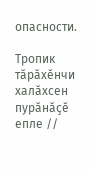опасности.

Тропик тӑрӑхӗнчи халӑхсен пурӑнӑҫӗ епле //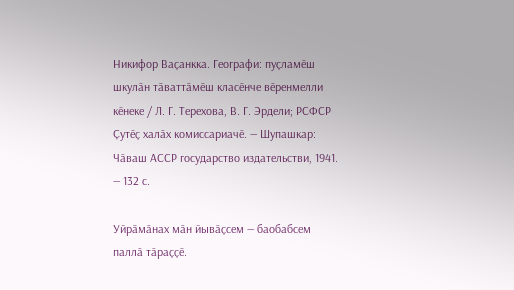Никифор Ваҫанкка. Географи: пуҫламӗш шкулӑн тӑваттӑмӗш класӗнче вӗренмелли кӗнеке / Л. Г. Терехова, В. Г. Эрдели; РСФСР Ҫутӗҫ халӑх комиссариачӗ. — Шупашкар: Чӑваш АССР государство издательстви, 1941. — 132 с.

Уйрӑмӑнах мӑн йывӑҫсем — баобабсем паллӑ тӑраҫҫӗ.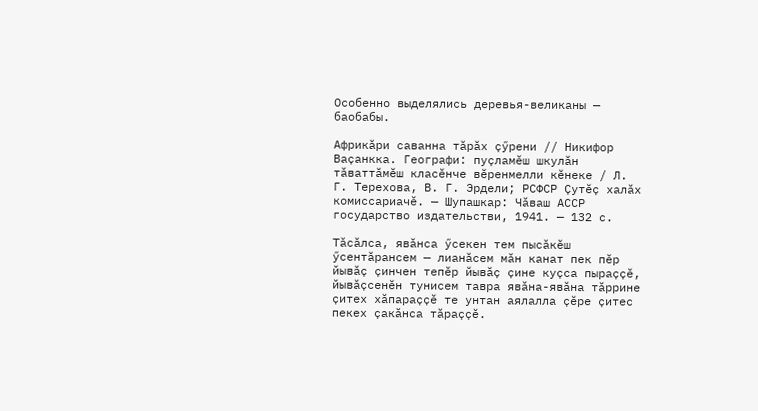Особенно выделялись деревья-великаны — баобабы.

Африкӑри саванна тӑрӑх ҫӳрени // Никифор Ваҫанкка. Географи: пуҫламӗш шкулӑн тӑваттӑмӗш класӗнче вӗренмелли кӗнеке / Л. Г. Терехова, В. Г. Эрдели; РСФСР Ҫутӗҫ халӑх комиссариачӗ. — Шупашкар: Чӑваш АССР государство издательстви, 1941. — 132 с.

Тӑсӑлса, явӑнса ӳсекен тем пысӑкӗш ӳсентӑрансем — лианӑсем мӑн канат пек пӗр йывӑҫ ҫинчен тепӗр йывӑҫ ҫине куҫса пыраҫҫӗ, йывӑҫсенӗн тунисем тавра явӑна-явӑна тӑррине ҫитех хӑпараҫҫӗ те унтан аялалла ҫӗре ҫитес пекех ҫакӑнса тӑраҫҫӗ.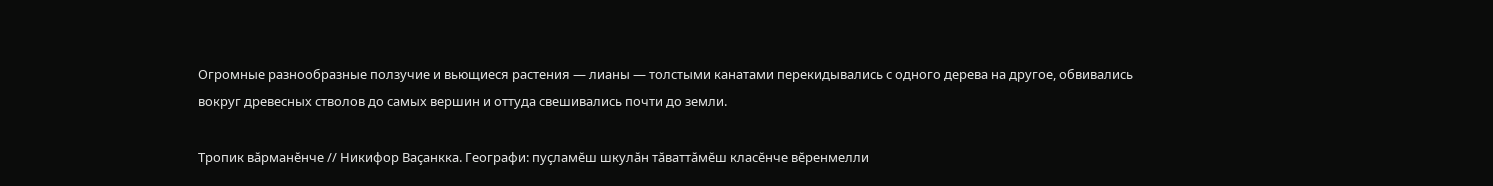Огромные разнообразные ползучие и вьющиеся растения — лианы — толстыми канатами перекидывались с одного дерева на другое, обвивались вокруг древесных стволов до самых вершин и оттуда свешивались почти до земли.

Тропик вӑрманӗнче // Никифор Ваҫанкка. Географи: пуҫламӗш шкулӑн тӑваттӑмӗш класӗнче вӗренмелли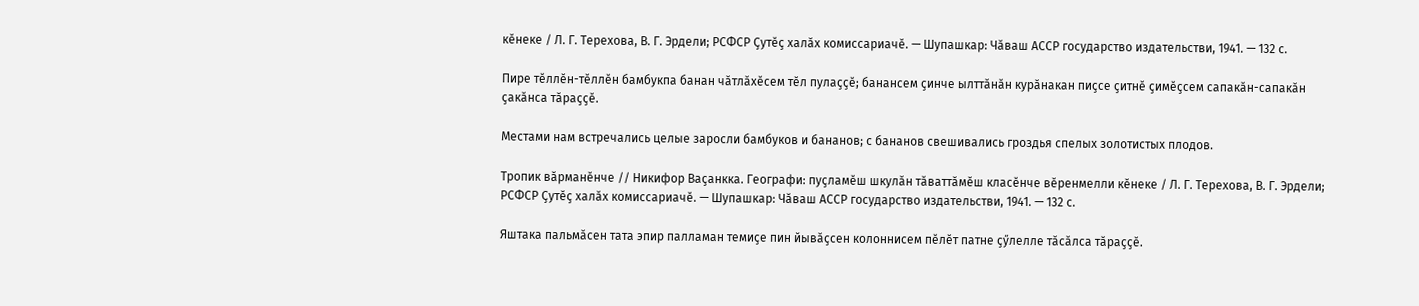кӗнеке / Л. Г. Терехова, В. Г. Эрдели; РСФСР Ҫутӗҫ халӑх комиссариачӗ. — Шупашкар: Чӑваш АССР государство издательстви, 1941. — 132 с.

Пире тӗллӗн-тӗллӗн бамбукпа банан чӑтлӑхӗсем тӗл пулаҫҫӗ; банансем ҫинче ылттӑнӑн курӑнакан пиҫсе ҫитнӗ ҫимӗҫсем сапакӑн-сапакӑн ҫакӑнса тӑраҫҫӗ.

Местами нам встречались целые заросли бамбуков и бананов; с бананов свешивались гроздья спелых золотистых плодов.

Тропик вӑрманӗнче // Никифор Ваҫанкка. Географи: пуҫламӗш шкулӑн тӑваттӑмӗш класӗнче вӗренмелли кӗнеке / Л. Г. Терехова, В. Г. Эрдели; РСФСР Ҫутӗҫ халӑх комиссариачӗ. — Шупашкар: Чӑваш АССР государство издательстви, 1941. — 132 с.

Яштака пальмӑсен тата эпир палламан темиҫе пин йывӑҫсен колоннисем пӗлӗт патне ҫӳлелле тӑсӑлса тӑраҫҫӗ.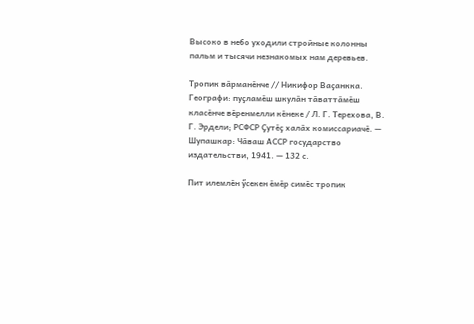Высоко в небо уходили стройные колонны пальм и тысячи незнакомых нам деревьев.

Тропик вӑрманӗнче // Никифор Ваҫанкка. Географи: пуҫламӗш шкулӑн тӑваттӑмӗш класӗнче вӗренмелли кӗнеке / Л. Г. Терехова, В. Г. Эрдели; РСФСР Ҫутӗҫ халӑх комиссариачӗ. — Шупашкар: Чӑваш АССР государство издательстви, 1941. — 132 с.

Пит илемлӗн ӳсекен ӗмӗр симӗс тропик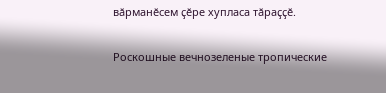вӑрманӗсем ҫӗре хупласа тӑраҫҫӗ.

Роскошные вечнозеленые тропические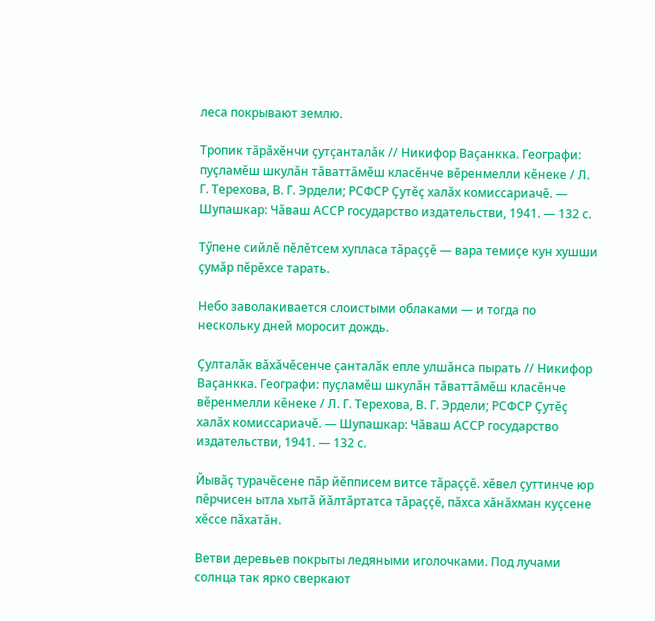леса покрывают землю.

Тропик тӑрӑхӗнчи ҫутҫанталӑк // Никифор Ваҫанкка. Географи: пуҫламӗш шкулӑн тӑваттӑмӗш класӗнче вӗренмелли кӗнеке / Л. Г. Терехова, В. Г. Эрдели; РСФСР Ҫутӗҫ халӑх комиссариачӗ. — Шупашкар: Чӑваш АССР государство издательстви, 1941. — 132 с.

Тӳпене сийлӗ пӗлӗтсем хупласа тӑраҫҫӗ — вара темиҫе кун хушши ҫумӑр пӗрӗхсе тарать.

Небо заволакивается слоистыми облаками — и тогда по нескольку дней моросит дождь.

Ҫулталӑк вӑхӑчӗсенче ҫанталӑк епле улшӑнса пырать // Никифор Ваҫанкка. Географи: пуҫламӗш шкулӑн тӑваттӑмӗш класӗнче вӗренмелли кӗнеке / Л. Г. Терехова, В. Г. Эрдели; РСФСР Ҫутӗҫ халӑх комиссариачӗ. — Шупашкар: Чӑваш АССР государство издательстви, 1941. — 132 с.

Йывӑҫ турачӗсене пӑр йӗпписем витсе тӑраҫҫӗ. хӗвел ҫуттинче юр пӗрчисен ытла хытӑ йӑлтӑртатса тӑраҫҫӗ, пӑхса хӑнӑхман куҫсене хӗссе пӑхатӑн.

Ветви деревьев покрыты ледяными иголочками. Под лучами солнца так ярко сверкают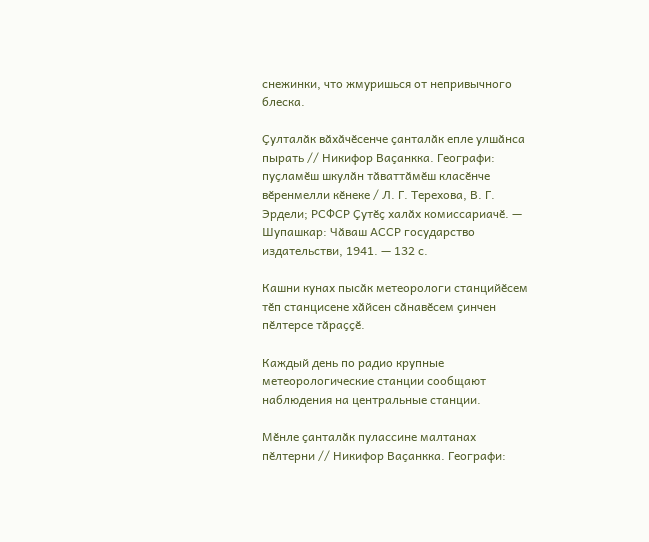снежинки, что жмуришься от непривычного блеска.

Ҫулталӑк вӑхӑчӗсенче ҫанталӑк епле улшӑнса пырать // Никифор Ваҫанкка. Географи: пуҫламӗш шкулӑн тӑваттӑмӗш класӗнче вӗренмелли кӗнеке / Л. Г. Терехова, В. Г. Эрдели; РСФСР Ҫутӗҫ халӑх комиссариачӗ. — Шупашкар: Чӑваш АССР государство издательстви, 1941. — 132 с.

Кашни кунах пысӑк метеорологи станцийӗсем тӗп станцисене хӑйсен сӑнавӗсем ҫинчен пӗлтерсе тӑраҫҫӗ.

Каждый день по радио крупные метеорологические станции сообщают наблюдения на центральные станции.

Мӗнле ҫанталӑк пулассине малтанах пӗлтерни // Никифор Ваҫанкка. Географи: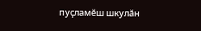пуҫламӗш шкулӑн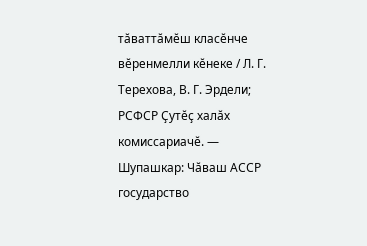тӑваттӑмӗш класӗнче вӗренмелли кӗнеке / Л. Г. Терехова, В. Г. Эрдели; РСФСР Ҫутӗҫ халӑх комиссариачӗ. — Шупашкар: Чӑваш АССР государство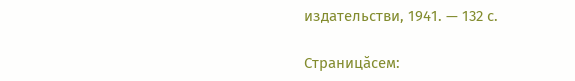издательстви, 1941. — 132 с.

Страницăсем: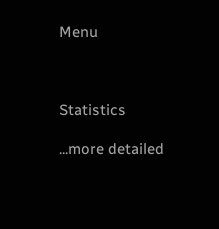Menu



Statistics

...more detailed